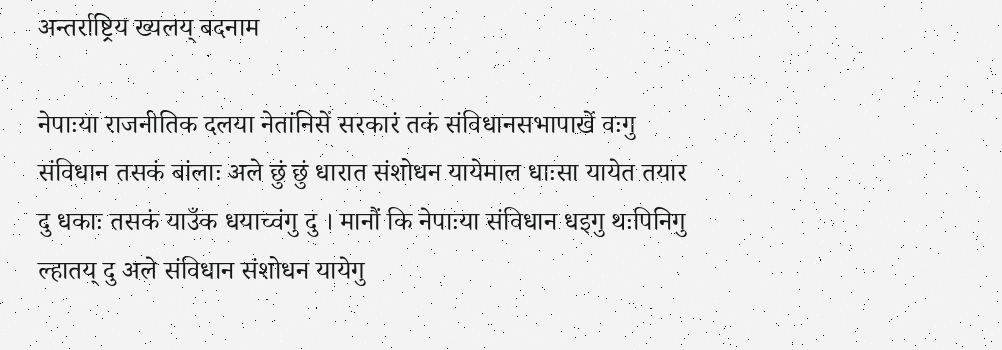अन्तर्राष्ट्रिय ख्यलय् बदनाम

नेपाःया राजनीतिक दलया नेतांनिसें सरकारं तकं संविधानसभापाखें वःगु संविधान तसकं बांलाः अले छुं छुं धारात संशोधन यायेमाल धाःसा यायेत तयार दु धकाः तसकं याउँक धयाच्वंगु दु । मानौं कि नेपाःया संविधान धइगु थःपिनिगु ल्हातय् दु अले संविधान संशोधन यायेगु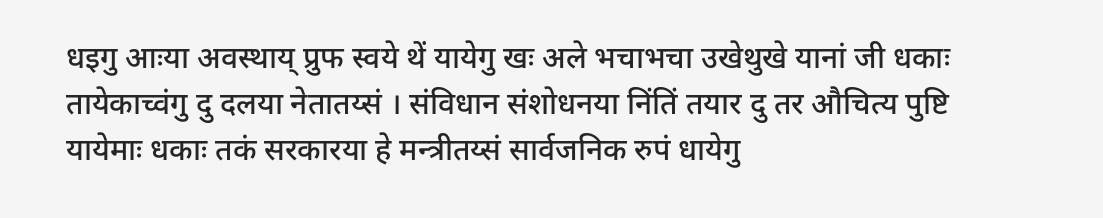धइगु आःया अवस्थाय् प्रुफ स्वये थें यायेगु खः अले भचाभचा उखेथुखे यानां जी धकाः तायेकाच्वंगु दु दलया नेतातय्सं । संविधान संशोधनया निंतिं तयार दु तर औचित्य पुष्टि यायेमाः धकाः तकं सरकारया हे मन्त्रीतय्सं सार्वजनिक रुपं धायेगु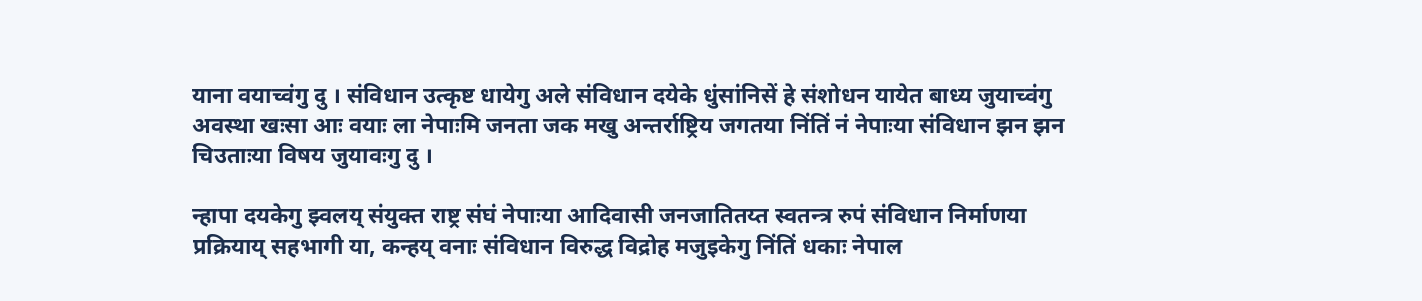याना वयाच्वंगु दु । संविधान उत्कृष्ट धायेगु अले संविधान दयेके धुंसांनिसें हे संशोधन यायेत बाध्य जुयाच्वंगु अवस्था खःसा आः वयाः ला नेपाःमि जनता जक मखु अन्तर्राष्ट्रिय जगतया निंतिं नं नेपाःया संविधान झन झन चिउताःया विषय जुयावःगु दु ।

न्हापा दयकेगु झ्वलय् संयुक्त राष्ट्र संघं नेपाःया आदिवासी जनजातितय्त स्वतन्त्र रुपं संविधान निर्माणया प्रक्रियाय् सहभागी या, कन्हय् वनाः संविधान विरुद्ध विद्रोह मजुइकेगु निंतिं धकाः नेपाल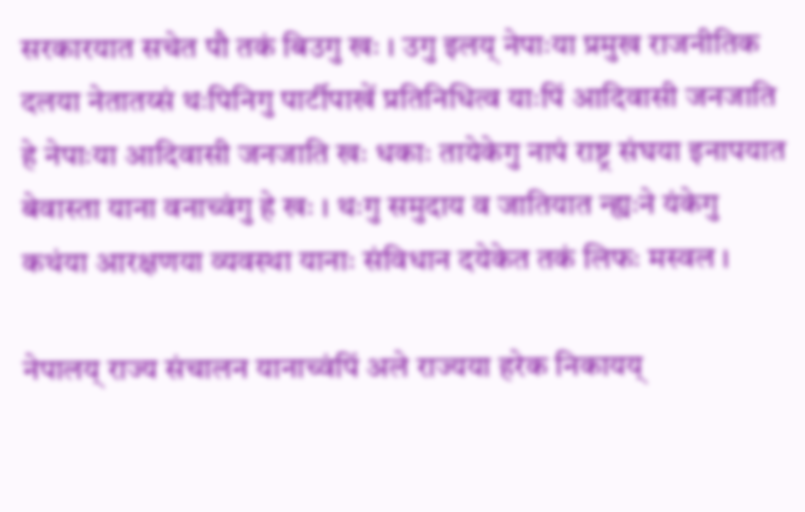सरकारयात सचेत पौ तकं बिउगु खः । उगु इलय् नेपाःया प्रमुख राजनीतिक दलया नेतातय्सं थःपिनिगु पार्टीपाखें प्रतिनिधित्व याःपिं आदिवासी जनजाति हे नेपाःया आदिवासी जनजाति खः धकाः तायेकेगु नापं राष्ट्र संघया इनापयात बेवास्ता याना वनाच्वंगु हे खः । थःगु समुदाय व जातियात न्ह्यःने यंकेगु कथंया आरक्षणया व्यवस्था यानाः संविधान दयेकेत तकं लिफः मस्वल ।

नेपालय् राज्य संचालन यानाच्वंपिं अले राज्यया हरेक निकायय्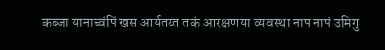कब्जा यानाच्वंपिं खस आर्यतय्त तकं आरक्षणया व्यवस्था नाप नापं उमिगु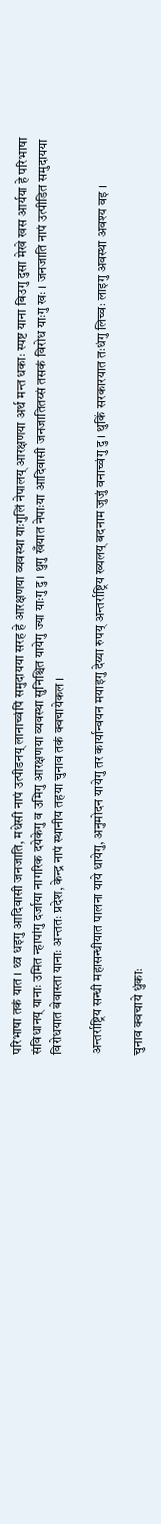परिभाषा तकं यात । थ्व धइगु आदिवासी जनजाति, मधेसी नापं उत्पीडनय् लानाच्वंपिं समुदायया सरह हे आरक्षणया व्यवस्था याःगुलिं नेपालय् आरक्षणया अर्थ मन्त धकाः स्पष्ट याना बिउगु दुसा मेखे खस आर्यया हे परिभाषा संविधानय् यानाः उमित न्हापांगु दर्जाया नागरिक दयेकेगु व उमिगु आरक्षणया व्यवस्था सुनिश्चित यायेगु ज्या याःगु दु । थुगु खँयात नेपाःया आदिवासी जनजातितय्सं तसकं विरोध याःगु खः । जनजाति नापं उत्पीडित समुदायया विरोधयात बेवास्ता यानाः अन्ततः प्रदेश, केन्द्र नापं स्थानीय तहया चुनाव तकं क्वचायेकल ।

अन्तर्राष्ट्रिय सन्धी महासन्धीयात पालना याये धायेगु, अनुमोदन यायेगु तर कार्यान्वयन मयाइगु देय्या रुपय् अन्तर्राष्ट्रिय ख्यलय् बदनाम जुजुं वनाच्वंगु दु । थुकिं सरकारयात तःधंगु लिच्वः लाइगु अवस्था अवश्य वइ ।

चुनाव क्वचाये धुंकाः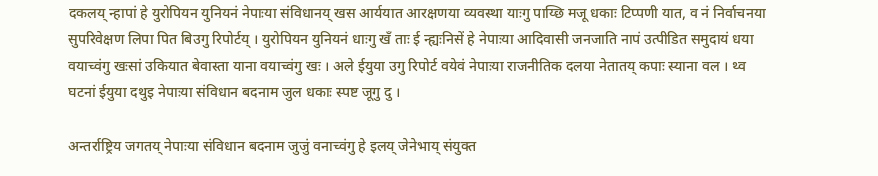दकलय् न्हापां हे युरोपियन युनियनं नेपाःया संविधानय् खस आर्ययात आरक्षणया व्यवस्था याःगु पाय्छि मजू धकाः टिप्पणी यात, व नं निर्वाचनया सुपरिवेक्षण लिपा पित बिउगु रिपोर्टय् । युरोपियन युनियनं धाःगु खँ ताः ई न्ह्यःनिसें हे नेपाःया आदिवासी जनजाति नापं उत्पीडित समुदायं धया वयाच्वंगु खःसां उकियात बेवास्ता याना वयाच्वंगु खः । अले ईयुया उगु रिपोर्ट वयेवं नेपाःया राजनीतिक दलया नेतातय् कपाः स्याना वल । थ्व घटनां ईयुया दथुइ नेपाःया संविधान बदनाम जुल धकाः स्पष्ट जूगु दु ।

अन्तर्राष्ट्रिय जगतय् नेपाःया संविधान बदनाम जुजुं वनाच्वंगु हे इलय् जेनेभाय् संयुक्त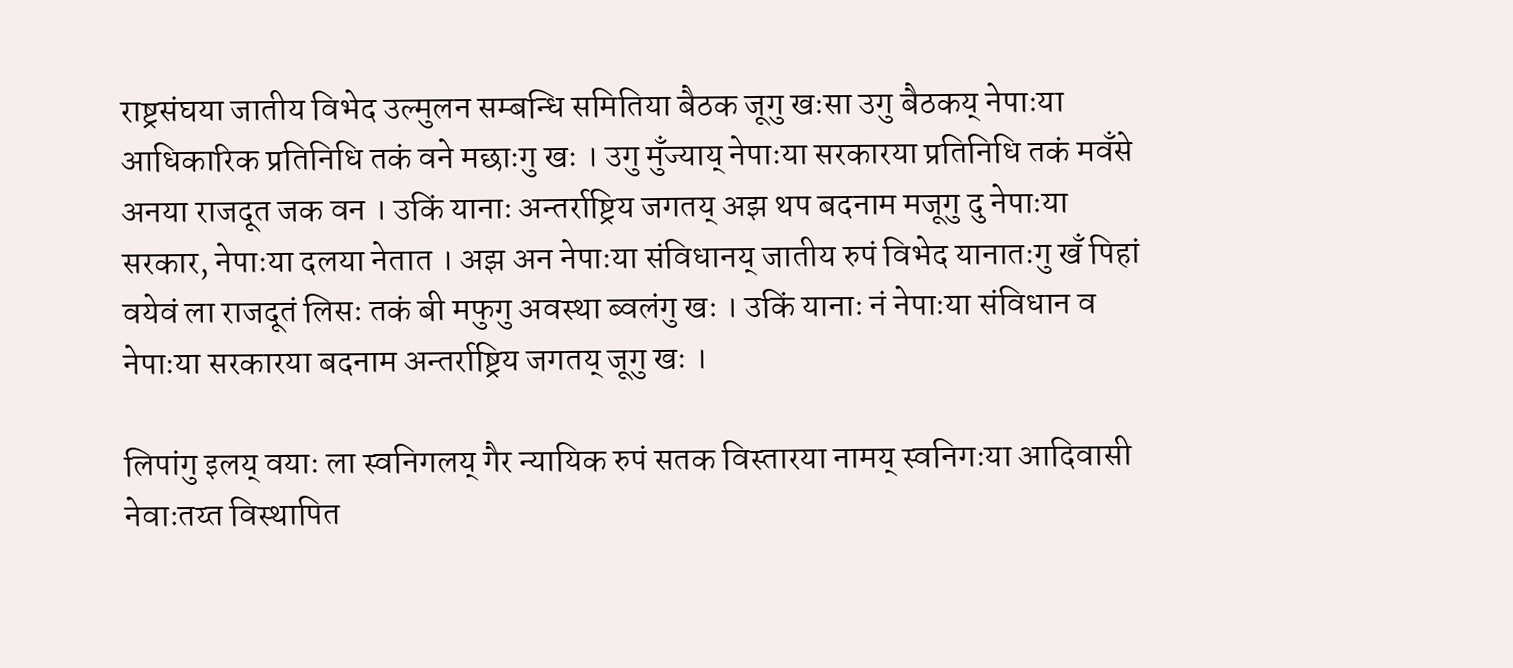राष्ट्रसंघया जातीय विभेद उल्मुलन सम्बन्धि समितिया बैठक जूगु खःसा उगु बैठकय् नेपाःया आधिकारिक प्रतिनिधि तकं वने मछाःगु खः । उगु मुँज्याय् नेपाःया सरकारया प्रतिनिधि तकं मवँसे अनया राजदूत जक वन । उकिं यानाः अन्तर्राष्ट्रिय जगतय् अझ थप बदनाम मजूगु दु नेपाःया सरकार, नेपाःया दलया नेतात । अझ अन नेपाःया संविधानय् जातीय रुपं विभेद यानातःगु खँ पिहां वयेवं ला राजदूतं लिसः तकं बी मफुगु अवस्था ब्वलंगु खः । उकिं यानाः नं नेपाःया संविधान व नेपाःया सरकारया बदनाम अन्तर्राष्ट्रिय जगतय् जूगु खः ।

लिपांगु इलय् वयाः ला स्वनिगलय् गैर न्यायिक रुपं सतक विस्तारया नामय् स्वनिगःया आदिवासी नेवाःतय्त विस्थापित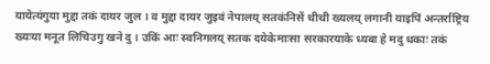यायेत्यंगुया मुद्दा तकं दायर जुल । व मुद्दा दायर जुइवं नेपालय् सतकंनिसें थीथी ख्यलय् लगानी याइपिं अन्तर्राष्ट्रिय ख्यःया मनूत लिचिउगु खने दु । उकिं आः स्वनिगलय् सतक दयेकेमाःसा सरकारयाके ध्यबा हे मदु धकाः तकं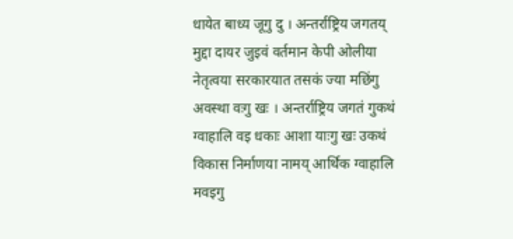धायेत बाध्य जूगु दु । अन्तर्राष्ट्रिय जगतय् मुद्दा दायर जुइवं वर्तमान केपी ओलीया नेतृत्वया सरकारयात तसकं ज्या मछिंगु अवस्था वःगु खः । अन्तर्राष्ट्रिय जगतं गुकथं ग्वाहालि वइ धकाः आशा याःगु खः उकथं विकास निर्माणया नामय् आर्थिक ग्वाहालि मवइगु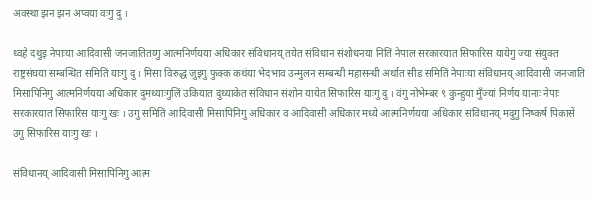अवस्था झन झन अप्वया वःगु दु ।

थ्वहे दथुइ नेपाःया आदिवासी जनजातितय्गु आत्मनिर्णयया अधिकार संविधानय् तयेत संविधान संशोधनया नितिं नेपाल सरकारयात सिफारिस यायेगु ज्या संयुक्त राष्ट्रसंघया सम्बन्धित समितिं याःगु दु । मिसा विरुद्ध जुइगु फुक्क कथंया भेदभाव उन्मुलन सम्बन्धी महासन्धी अर्थात सीड समितिं नेपाःया संविधानय् आदिवासी जनजाति मिसापिनिगु आत्मनिर्णयया अधिकार दुमथ्याःगुलिं उकियात दुथ्याकेत संविधान संशोन यायेत सिफारिस याःगु दु । वंगु नोभेम्बर ९ कुन्हुया मुँज्यां निर्णय यानाः नेपाः सरकारयात सिफारिस याःगु खः । उगु समितिं आदिवासी मिसापिनिगु अधिकार व आदिवासी अधिकार मध्ये आत्मनिर्णयया अधिकार संविधानय् मदुगु निष्कर्ष पिकासें उगु सिफारिस याःगु खः ।

संविधानय् आदिवासी मिसापिनिगु आत्म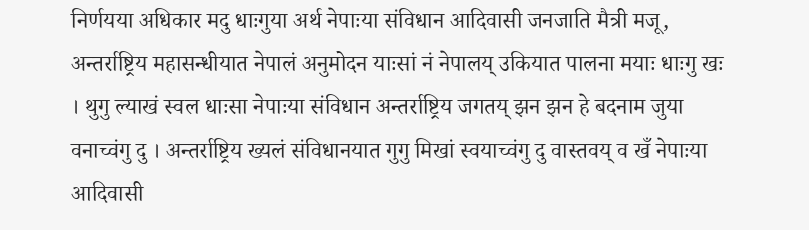निर्णयया अधिकार मदु धाःगुया अर्थ नेपाःया संविधान आदिवासी जनजाति मैत्री मजू, अन्तर्राष्ट्रिय महासन्धीयात नेपालं अनुमोदन याःसां नं नेपालय् उकियात पालना मयाः धाःगु खः । थुगु ल्याखं स्वल धाःसा नेपाःया संविधान अन्तर्राष्ट्रिय जगतय् झन झन हे बदनाम जुया वनाच्वंगु दु । अन्तर्राष्ट्रिय ख्यलं संविधानयात गुगु मिखां स्वयाच्वंगु दु वास्तवय् व खँ नेपाःया आदिवासी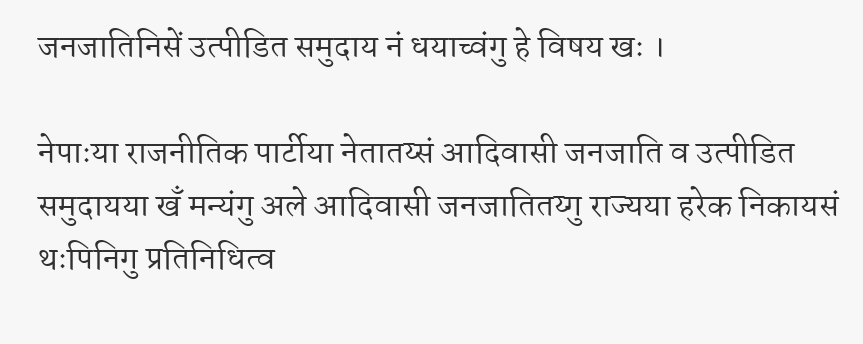जनजातिनिसें उत्पीडित समुदाय नं धयाच्वंगु हे विषय खः ।

नेपाःया राजनीतिक पार्टीया नेतातय्सं आदिवासी जनजाति व उत्पीडित समुदायया खँ मन्यंगु अले आदिवासी जनजातितय्गु राज्यया हरेक निकायसं थःपिनिगु प्रतिनिधित्व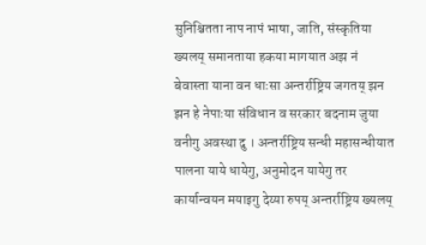सुनिश्चितता नाप नापं भाषा, जाति, संस्कृतिया ख्यलय् समानताया हकया मागयात अझ नं बेवास्ता याना वन धाःसा अन्तर्राष्ट्रिय जगतय् झन झन हे नेपाःया संविधान व सरकार बदनाम जुया वनीगु अवस्था दु । अन्तर्राष्ट्रिय सन्धी महासन्धीयात पालना याये धायेगु, अनुमोदन यायेगु तर कार्यान्वयन मयाइगु देय्या रुपय् अन्तर्राष्ट्रिय ख्यलय्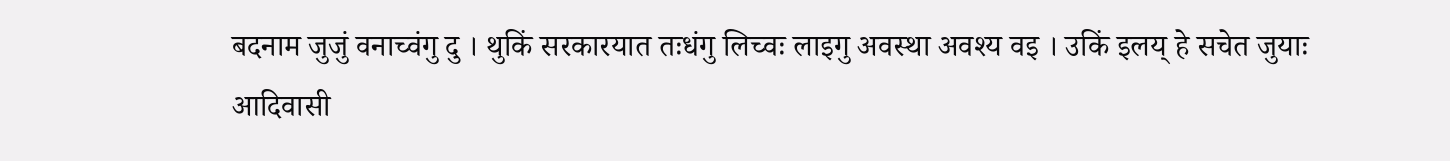बदनाम जुजुं वनाच्वंगु दु । थुकिं सरकारयात तःधंगु लिच्वः लाइगु अवस्था अवश्य वइ । उकिं इलय् हे सचेत जुयाः आदिवासी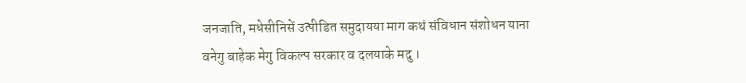जनजाति, मधेसीनिसें उत्पीडित समुदायया माग कथं संविधान संशोधन याना वनेगु बाहेक मेगु विकल्प सरकार व दलयाके मदु ।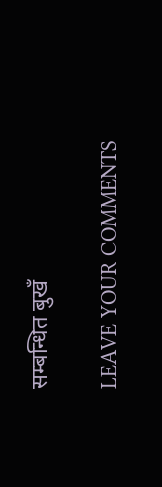सम्बन्धित बुखँ

LEAVE YOUR COMMENTS